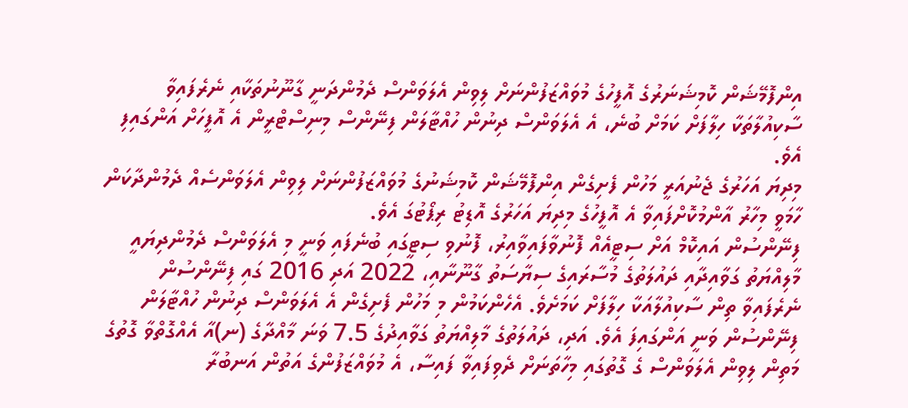އިންފޮމޭޝަން ކޮމިޝަނަރުގެ އޮފީހުގެ މުވައްޒަފުންނަށް ލިވިން އެލަވަންސް ދެމުންދަނީ ގާނޫނުތަކާއި ނެރެފައިވާ ސާކިއުލާތަކާ ހިލާފަށް ކަމަށް ބުނެ، އެ އެލަވަންސް ދިނުން ހުއްޓާލަން ފިނޭންސް މިނިސްޓްރީން އެ އޮފީހަށް އަންގައިފި އެވެ.
މިދިޔަ އަހަރުގެ ޖެނުއަރީ މަހުން ފެށިގެން އިންފޮމޭޝަން ކޮމިޝަނުގެ މުވައްޒަފުންނަށް ލިވިން އެލަވަންސެއް ދެމުންދާކަން ހާމަވީ މިހާރު އާންމުކޮށްފައިވާ އެ އޮފީހުގެ މިދިޔަ އަހަރުގެ އޮޑިޓު ރިޕޯޓުގަ އެވެ.
ފިނޭންސުން އައިކޮމް އަށް ސިޓީއެއް ފޮނުވާފައިވާއިރު، ފޮނުވި ސިޓީގައި ބުނެފައި ވަނީ މި އެލަވަންސް ދެމުންދިޔައީ މާލިއްޔަތު ގަވާއިދާއި ދައުލަތުގެ މުސާރައިގެ ސިޔާސަތު ގާނޫނާއި، 2022 އަދި 2016 ގައި ފިނޭންސުން ނެރެފައިވާ ތިން ސާކިއުލާއަކާ ހިލާފަށް ކަމަށެވެ. އެހެންކަމުން މި މަހުން ފެށިގެން އެ އެލަވަންސް ދިނުން ހުއްޓާލަން ފިނޭންސުން ވަނީ އަންގައިފަ އެވެ. އަދި، ދައުލަތުގެ މާލިއްޔަތު ގަވާއިދުގެ 7.5 ވަނަ މާއްދާގެ (ނ)އާ އެއްގޮތްވާ ގޮތުގެ މަތިން ލިވިން އެލަވަންސް ގެ ގޮތުގައި މިހާތަނަށް ދެވިފައިވާ ފައިސާ، އެ މުވައްޒަފުންގެ އަތުން އަނބުރާ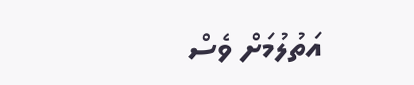އަތުލުމަށް ވެސް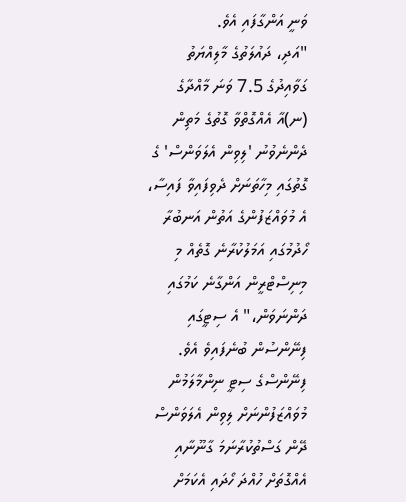ވަނީ އަންގާފައި އެވެ.
"އަދި، ދައުލަތުގެ މާލިއްޔަތު ގަވާއިދުގެ 7.5 ވަނަ މާއްދާގެ (ނ)އާ އެއްގޮތްވާ ގޮތުގެ މަތިން ދެންނެވުނު 'ލިވިން އެލަވަންސް' ގެ ގޮތުގައި މިހާތަނަށް ދެވިފައިވާ ފައިސާ، އެ މުވައްޒަފުންގެ އަތުން އަނބުރާ ހޯދުމުގައި އަމަލުކުރާނެ ގޮތެއް މި މިނިސްޓްރީން އަންގާނެ ކަމުގައި ދަންނަވަން،" އެ ސިޓީގައި ފިނޭންސުން ބުނެފައިވެ އެވެ.
ފިނޭންސްގެ ސިޓީ ނިންމާލަމުން މުވައްޒަފުންނަށް ލިވިން އެލަވަންސް ދޭން ގަސްތުކުރާނަމަ ގާނޫނާއި އެއްގޮތަށް ހުއްދަ ހޯދައި އެކަމަށް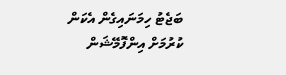ބަޖެޓު ހިމަނައިގެން އެކަން ކުރުމަށް އިންފޮމޭޝަން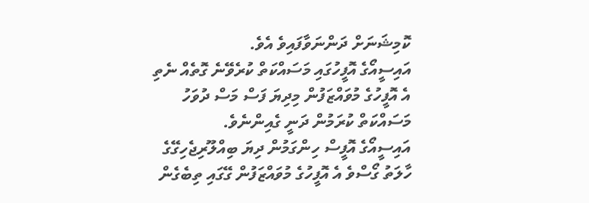ކޮމިޝަނަށް ދަންނަވާފައިވެ އެވެ.
އައިސީއޯގެ އޮފީހުގައި މަސައްކަތް ކުރެވޭނެ ގޮތެއް ނެތި އެ އޮފީހުގެ މުވައްޒަފުން މިދިޔަ ފަސް މަސް ދުވަހު މަސައްކަތް ކުރަމުން ދަނީ ގެއިންނެވެ.
އައިސީއޯގެ އޮފީސް ހިންގަމުން ދިޔަ ބިއްލޫރިޖެހިގޭގެ ހާލަތު ގޯސްވެ އެ އޮފީހުގެ މުވައްޒަފުން ގޭގައި ތިބެގެން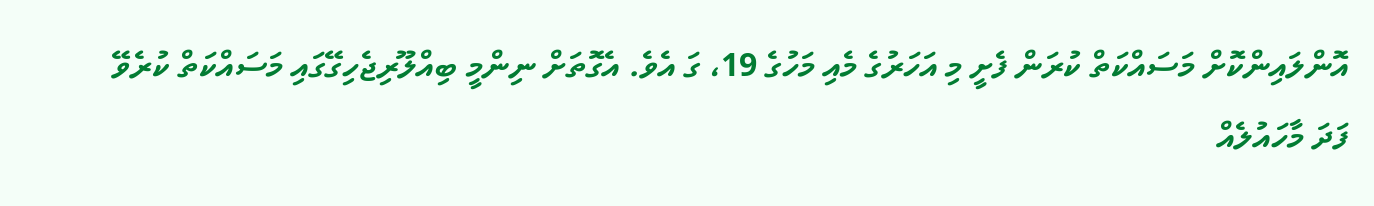އޮންލައިންކޮށް މަސައްކަތް ކުރަން ފެށީ މި އަހަރުގެ މެއި މަހުގެ 19، ގަ އެވެ. އެގޮތަށް ނިންމީ ބިއްލޫރިޖެހިގޭގައި މަސައްކަތް ކުރެވޭ ފަދަ މާހައުލެއް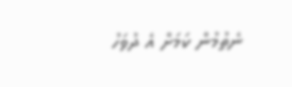ނެތުމުން ކަމަށް އެ ދުވަހު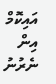އައިކޮމް އިން ނެރުނު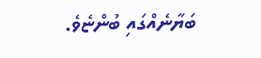ބަޔާނެއްގައި ބުންޏެވެ.